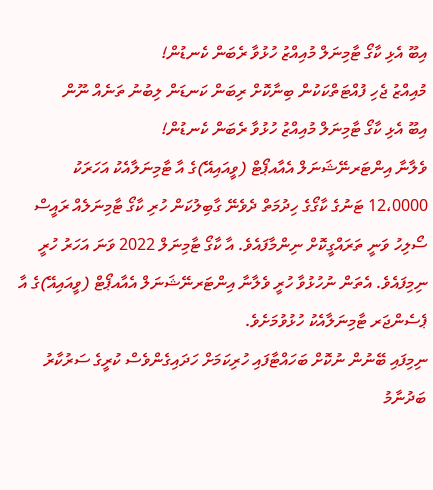އިބޫ އެޅި ކާގޯ ޓާމިނަލް މުއިއްޒު ހުޅުވާ ރެބަން ކެނޑުން!
މުއިއްޒު ޖެހި ފުއްޓަތްކަކުން ބިނާކޮށް ރިބަން ކަނޑަން ލިބުނު ތަނެއް ނޫން
އިބޫ އެޅި ކާގޯ ޓާމިނަލް މުއިއްޒު ހުޅުވާ ރެބަން ކެނޑުން!
ވެލާނާ އިންޓަރނޭޝަނަލް އެއާއޕޯޓް (ވީއައިއޭ)ގެ އާ ޓާމިނަލާއެކު އަހަރަކު 12،0000 ޓަނުގެ ކާގޯގެ ހިދުމަތް ދެވެނޭ ގާބިލުކަން ހުރި ކާގޯ ޓާމިނަލެއް ރައީސް ސޯލިހު ވަނީ ތަރައްގީކޮށް ނިންމާފައެވެ. އާ ކާގޯ ޓާމިނަލް 2022 ވަނަ އަހަރު ހުރީ ނިމިފައެވެ. އެތަން ނުހުޅުވާ ހުރީ ވެލާނާ އިންޓަރނޭޝަނަލް އެއާއޕޯޓް (ވީއައިއޭ)ގެ އާ ޕެސެންޖަރ ޓާމިނަލާއެކު ހުޅުވުމަށެވެ.
ނިމިފައި ބޭނުން ނުކޮށް ބަހައްޓާފައި ހުރިކަމަށް ހަދައިގެންވެސް ކުރީގެ ސަރުކާރު ބަދުނާމު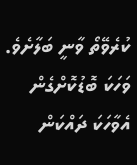ކުރެވޭތޯ ވާނީ ބަލާށެވެ. ވަހަކަ ބޮޑުކޮށްގެން އެވާހަކަ ދައްކަން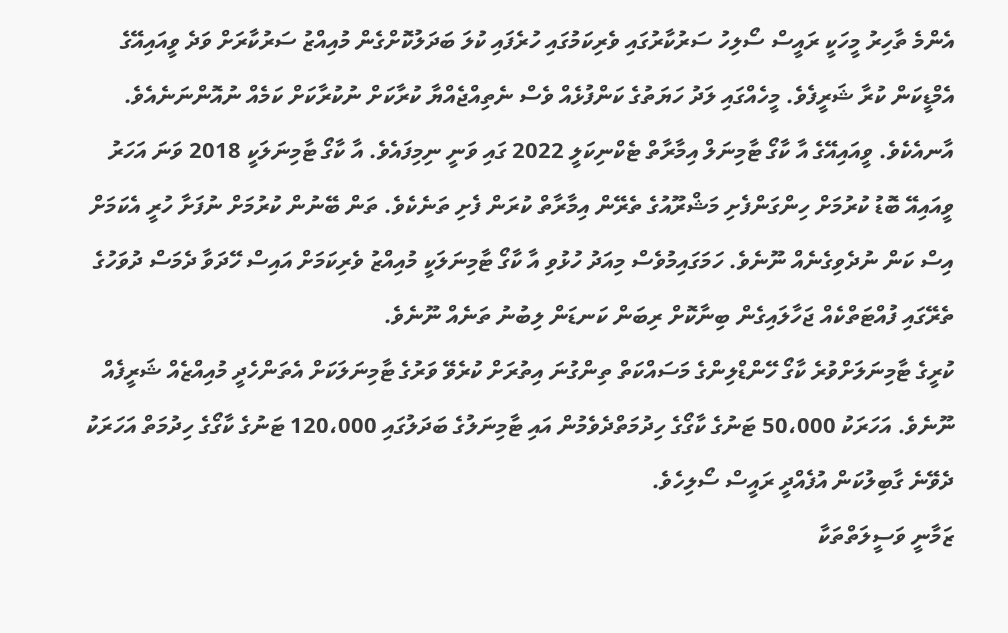އެންމެ ތާހިރު މީހަކީ ރައީސް ސޯލިހު ސަރުކާރުގައި ވެރިކަމުގައި ހުރެފައި ކުލަ ބަދަލުކޮށްގެން މުއިއްޒު ސަރުކާރަށް ވަދެ ވީއައިއޭގެ އެމްޑީކަން ކުރާ ޝަރީފެވެ. މީހެއްގައި ލަދު ހަޔަތުގެ ކަންފުޅެއް ވެސް ނެތިއްޖެއްޔާ ކުރާކަށް ނުކުރާކަށް ކަމެއް ނުއޮންނަނެއެވެ.
އާނއެކެވެ. ވީއައިއޭގެ އާ ކާގޯ ޓާމިނަލް އިމާރާތް ޓެކްނިކަލީ 2022 ގައި ވަނީ ނިމިފައެވެ. އާ ކާގޯ ޓާމިނަލަކީ 2018 ވަނަ އަހަރު ވީއައިއޭ ބޮޑު ކުރުމަށް ހިންގަންފެށި މަޝްރޫއުގެ ތެރޭން އިމާރާތް ކުރަން ފެށި ތަނެކެވެ. ތަން ބޭނުން ކުރުމަށް ނުފަށާ ހުރީ އެކަމަށް އިސް ކަން ނުދެވިގެނެއް ނޫނެވެ. ހަމަގައިމުވެސް މިއަދު ހުޅުވި އާ ކާގޯ ޓާމިނަލަކީ މުއިއްޒު ވެރިކަމަށް އައިސް ހޭދަވާ ދެމަސް ދުވަހުގެ ތެރޭގައި ފުއްޓަތްކެއް ޖަހާލައިގެން ބިނާކޮށް ރިބަން ކަނޑަން ލިބުނު ތަނެއް ނޫނެވެ.
ކުރީގެ ޓާމިނަލަށްވުރެ ކާގޯ ހޭންޑްލިންގެ މަސައްކަތް ތިންގުނަ އިތުރަށް ކުރެވޭ ވަރުގެ ޓާމިނަލަކަށް އެތަންހެދީ މުއިއްޒެއް ޝަރީފެއް ނޫނެވެ. އަހަރަކު 50،000 ޓަނުގެ ކާގޯގެ ހިދުމަތްދެވެމުން އައި ޓާމިނަލުގެ ބަދަލުގައި 120،000 ޓަނުގެ ކާގޯގެ ހިދުމަތް އަހަރަކު ދެވޭނެ ގާބިލުކަން އުފެއްދީ ރައީސް ސޯލިހެވެ.
ޒަމާނީ ވަސީލަތްތަކާ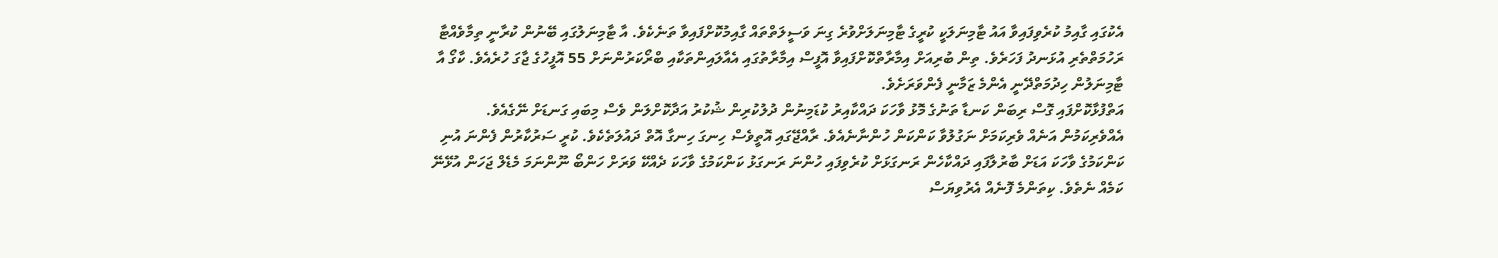އެކުގައި ގާއިމު ކުރެވިފައިވާ އައު ޓާމިނަލަކީ ކުރީގެ ޓާމިނަލަށްވުރެ ގިނަ ވަސީލަތްތައް ގާއިމުކޮށްފައިވާ ތަނެކެވެ. އާ ޓާމިނަލުގައި ބޭނުން ކުރާނީ ތިމާވެއްޓާ ރަހުމަތްތެރި އުޅަނދު ފަހަރެވެ. ތިން ބުރިއަށް އިމާރާތްކޮށްފައިވާ އޮފީސް އިމާރާތުގައި އެއާލައިންތަކާއި ބްރޯކަރުންނަށް 55 އޮފީހުގެ ޖާގަ ހުރެއެވެ. ކާގޯ އާ ޓާމިނަލުން ހިދުމަތްދޭނީ އެންމެ ޒަމާނީ ފެންވަރަށެވެ.
އަތްފުޅާކޮށްފައި ގޮސް ރިބަން ކަނޑާ ތަނުގެ މޮޅު ވާހަކަ ދައްކާއިރު ކުޑަމިނުން ދުލުކުރިން ޝުކުރު އަދާކޮށްލަން ވެސް މިބައި ގަނޑަށް ނޭގެއެވެ. އެއްވެރިކަމުން އަނެއް ވެރިކަމަށް ނަގުލުވާ ކަންކަން ހުންނާނެއެވެ. ރާއްޖޭގައި އޮތީވެސް ހިނގަ ހިނގާ އޮތް ދައުލަތެކެވެ. ކުރީ ސަރުކާރުން ފެންނަ އުނި ކަންކަމުގެ ވާހަކަ އަޑަށް ބާރުލާފައި ދައްކާހެން ރަނގަޅަށް ކުރެވިފައި ހުންނަ ރަނގަޅު ކަންކަމުގެ ވާހަކަ ދެއްކޭ ވަރަށް ހަންބޯ ނޫންނަމަ މެޑެލް ޖަހަން އުޅޭނޭ ކަމެއް ނެތެވެ. ކިތަންމެ ފޮނެއް އެރުވިޔަސް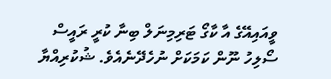ވީއައިއޭގެ އާ ކާގޯ ޓަރިމިނަލް ބިނާ ކުރީ ރައީސް ސޯލިހު ނޫން ކަމަކަށް ނުހެދޭނެއެވެ. ޝުކުރިއްޔާ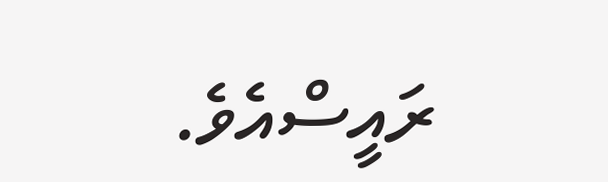ރައީސްއެވެ.